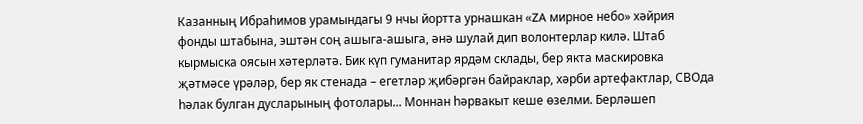Казанның Ибраһимов урамындагы 9 нчы йортта урнашкан «ZA мирное небо» хәйрия фонды штабына, эштән соң ашыга-ашыга, әнә шулай дип волонтерлар килә. Штаб кырмыска оясын хәтерләтә. Бик күп гуманитар ярдәм склады, бер якта маскировка җәтмәсе үрәләр, бер як стенада – егетләр җибәргән байраклар, хәрби артефактлар, СВОда һәлак булган дусларының фотолары... Моннан һәрвакыт кеше өзелми. Берләшеп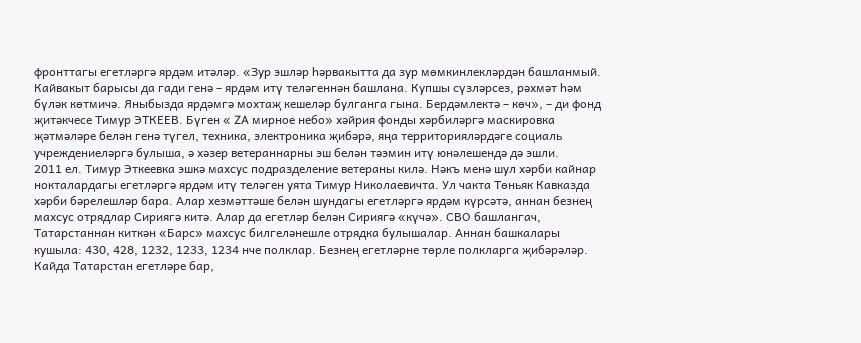фронттагы егетләргә ярдәм итәләр. «Зур эшләр һәрвакытта да зур мөмкинлекләрдән башланмый. Кайвакыт барысы да гади генә – ярдәм итү теләгеннән башлана. Купшы сүзләрсез, рәхмәт һәм бүләк көтмичә. Яныбызда ярдәмгә мохтаҗ кешеләр булганга гына. Бердәмлектә – көч», – ди фонд җитәкчесе Тимур ЭТКЕЕВ. Бүген « ZA мирное небо» хәйрия фонды хәрбиләргә маскировка җәтмәләре белән генә түгел, техника, электроника җибәрә, яңа территорияләрдәге социаль учреждениеләргә булыша, ә хәзер ветераннарны эш белән тәэмин итү юнәлешендә дә эшли.
2011 ел. Тимур Эткеевка эшкә махсус подразделение ветераны килә. Нәкъ менә шул хәрби кайнар нокталардагы егетләргә ярдәм итү теләген уята Тимур Николаевичта. Ул чакта Төньяк Кавказда хәрби бәрелешләр бара. Алар хезмәттәше белән шундагы егетләргә ярдәм күрсәтә, аннан безнең махсус отрядлар Сириягә китә. Алар да егетләр белән Сириягә «күчә». СВО башлангач, Татарстаннан киткән «Барс» махсус билгеләнешле отрядка булышалар. Аннан башкалары кушыла: 430, 428, 1232, 1233, 1234 нче полклар. Безнең егетләрне төрле полкларга җибәрәләр. Кайда Татарстан егетләре бар,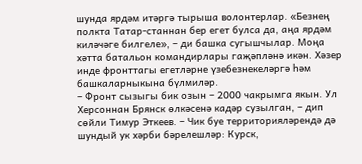шунда ярдәм итәргә тырыша волонтерлар. «Безнең полкта Татар-станнан бер егет булса да, аңа ярдәм киләчәге билгеле», – ди башка сугышчылар. Моңа хәтта батальон командирлары гаҗәпләнә икән. Хәзер инде фронттагы егетләрне үзебезнекеләргә һәм башкаларныкына бүлмиләр.
– Фронт сызыгы бик озын – 2000 чакрымга якын. Ул Херсоннан Брянск өлкәсенә кадәр сузылган, – дип сөйли Тимур Эткеев. – Чик буе территорияләрендә дә шундый ук хәрби бәрелешләр: Курск,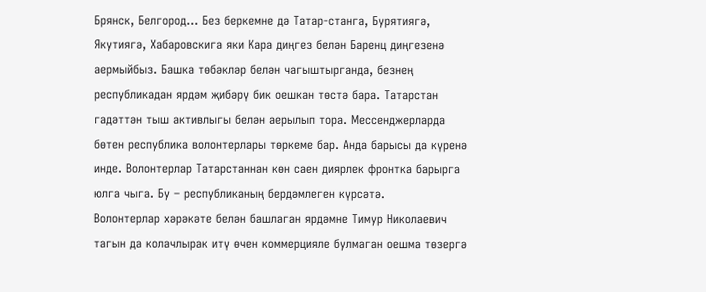Брянск, Белгород... Без беркемне дә Татар-станга, Бурятиягә, Якутиягә, Хабаровскига яки Кара диңгез белән Баренц диңгезенә аермыйбыз. Башка төбәкләр белән чагыштырганда, безнең республикадан ярдәм җибәрү бик оешкан төстә бара. Татарстан гадәттән тыш активлыгы белән аерылып тора. Мессенджерларда бөтен республика волонтерлары төркеме бар. Анда барысы да күренә инде. Волонтерлар Татарстаннан көн саен диярлек фронтка барырга юлга чыга. Бу – республиканың бердәмлеген күрсәтә.
Волонтерлар хәрәкәте белән башлаган ярдәмне Тимур Николаевич тагын да колачлырак итү өчен коммерцияле булмаган оешма төзергә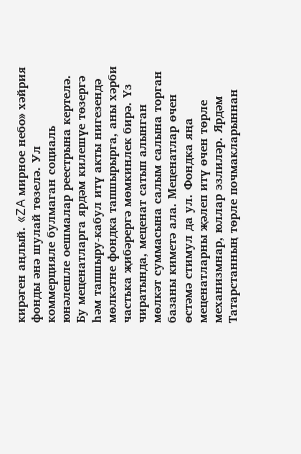кирәген аңлый. «ZA мирное небо» хәйрия фонды әнә шулай төзелә. Ул коммерцияле булмаган социаль юнәлешле оешмалар реестрына кертелә. Бу меценатларга ярдәм килешүе төзергә һәм тапшыру-кабул итү акты нигезендә мөлкәтне фондка тапшырырга, аны хәрби частька җибәрергә мөмкинлек бирә. Үз чиратында, меценат сатып алынган мөлкәт суммасына салым салына торган базаны киметә ала. Меценатлар өчен өстәмә стимул да ул. Фондка яңа меценатларны җәлеп итү өчен төрле механизмнар, юллар эзлиләр. Ярдәм Татарстанның төрле почмакларыннан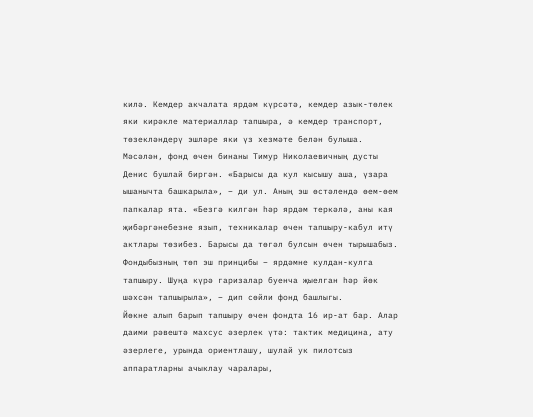килә. Кемдер акчалата ярдәм күрсәтә, кемдер азык-төлек яки кирәкле материаллар тапшыра, ә кемдер транспорт, төзекләндерү эшләре яки үз хезмәте белән булыша. Мәсәлән, фонд өчен бинаны Тимур Николаевичның дусты Денис бушлай биргән. «Барысы да кул кысышу аша, үзара ышанычта башкарыла», – ди ул. Аның эш өстәлендә өем-өем папкалар ята. «Безгә килгән һәр ярдәм теркәлә, аны кая җибәргәнебезне язып, техникалар өчен тапшыру-кабул итү актлары төзибез. Барысы да төгәл булсын өчен тырышабыз. Фондыбызның төп эш принцибы – ярдәмне кулдан-кулга тапшыру. Шуңа күрә гаризалар буенча җыелган һәр йөк шәхсән тапшырыла», – дип сөйли фонд башлыгы.
Йөкне алып барып тапшыру өчен фондта 16 ир-ат бар. Алар даими рәвештә махсус әзерлек үтә: тактик медицина, ату әзерлеге, урында ориентлашу, шулай ук пилотсыз аппаратларны ачыклау чаралары,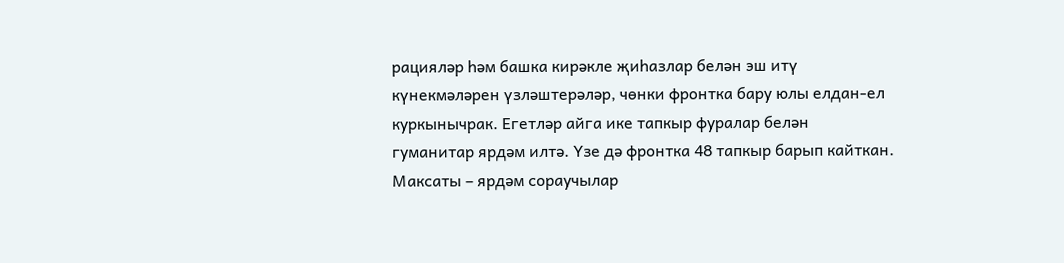рацияләр һәм башка кирәкле җиһазлар белән эш итү күнекмәләрен үзләштерәләр, чөнки фронтка бару юлы елдан-ел куркынычрак. Егетләр айга ике тапкыр фуралар белән гуманитар ярдәм илтә. Үзе дә фронтка 48 тапкыр барып кайткан. Максаты – ярдәм сораучылар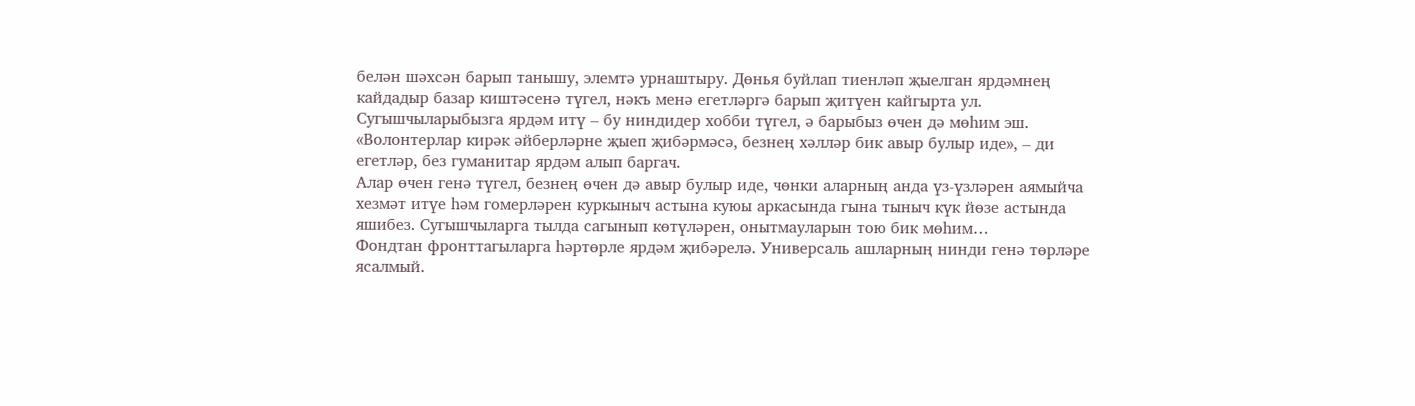белән шәхсән барып танышу, элемтә урнаштыру. Дөнья буйлап тиенләп җыелган ярдәмнең кайдадыр базар киштәсенә түгел, нәкъ менә егетләргә барып җитүен кайгырта ул.
Сугышчыларыбызга ярдәм итү – бу ниндидер хобби түгел, ә барыбыз өчен дә мөһим эш. «Волонтерлар кирәк әйберләрне җыеп җибәрмәсә, безнең хәлләр бик авыр булыр иде», – ди егетләр, без гуманитар ярдәм алып баргач.
Алар өчен генә түгел, безнең өчен дә авыр булыр иде, чөнки аларның анда үз-үзләрен аямыйча хезмәт итүе һәм гомерләрен куркыныч астына куюы аркасында гына тыныч күк йөзе астында яшибез. Сугышчыларга тылда сагынып көтүләрен, онытмауларын тою бик мөһим…
Фондтан фронттагыларга һәртөрле ярдәм җибәрелә. Универсаль ашларның нинди генә төрләре ясалмый.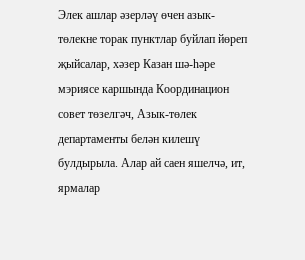Элек ашлар әзерләү өчен азык-төлекне торак пунктлар буйлап йөреп җыйсалар, хәзер Казан шә-һәре мэриясе каршында Координацион совет төзелгәч, Азык-төлек департаменты белән килешү булдырыла. Алар ай саен яшелчә, ит, ярмалар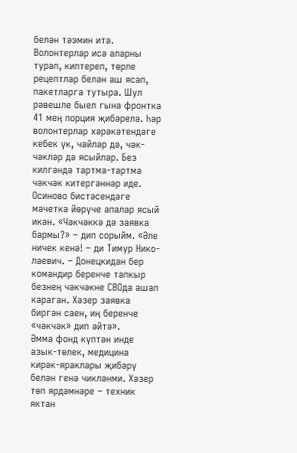белән тәэмин итә. Волонтерлар исә аларны турап, киптереп, төрле рецептлар белән аш ясап, пакетларга тутыра. Шул рәвешле быел гына фронтка 41 мең порция җибәрелә. Һәр волонтерлар хәрәкәтендәге кебек үк, чәйләр дә, чәк-чәкләр дә ясыйлар. Без килгәндә тартма-тартма чәкчәк китергәннәр иде. Осиново бистәсендәге мәчеткә йөрүче апалар ясый икән. «Чәкчәккә дә заявка бармы?» – дип сорыйм. «Әле ничек кенә! – ди Тимур Нико-лаевич. – Донецкидан бер командир беренче тапкыр безнең чәкчәкне СВОда ашап караган. Хәзер заявка биргән саен, иң беренче «чәкчәк» дип әйтә».
Әмма фонд күптән инде азык-төлек, медицина кирәк-яраклары җибәрү белән генә чикләнми. Хәзер төп ярдәмнәре – техник яктан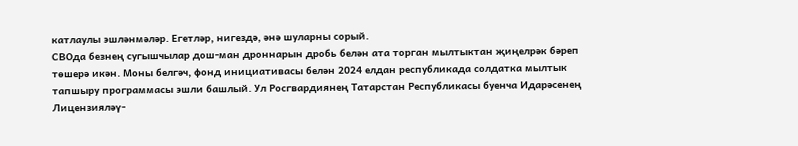катлаулы эшләнмәләр. Егетләр, нигездә, әнә шуларны сорый.
СВОда безнең сугышчылар дош-ман дроннарын дробь белән ата торган мылтыктан җиңелрәк бәреп төшерә икән. Моны белгәч, фонд инициативасы белән 2024 елдан республикада солдатка мылтык тапшыру программасы эшли башлый. Ул Росгвардиянең Татарстан Республикасы буенча Идарәсенең Лицензияләү-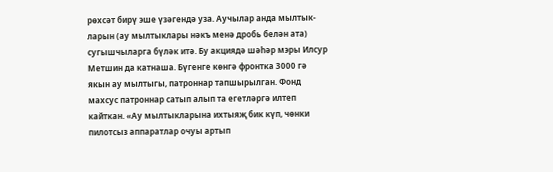рөхсәт бирү эше үзәгендә уза. Аучылар анда мылтык-ларын (ау мылтыклары нәкъ менә дробь белән ата) сугышчыларга бүләк итә. Бу акциядә шәһәр мэры Илсур Метшин да катнаша. Бүгенге көнгә фронтка 3000 гә якын ау мылтыгы, патроннар тапшырылган. Фонд махсус патроннар сатып алып та егетләргә илтеп кайткан. «Ау мылтыкларына ихтыяҗ бик күп, чөнки пилотсыз аппаратлар очуы артып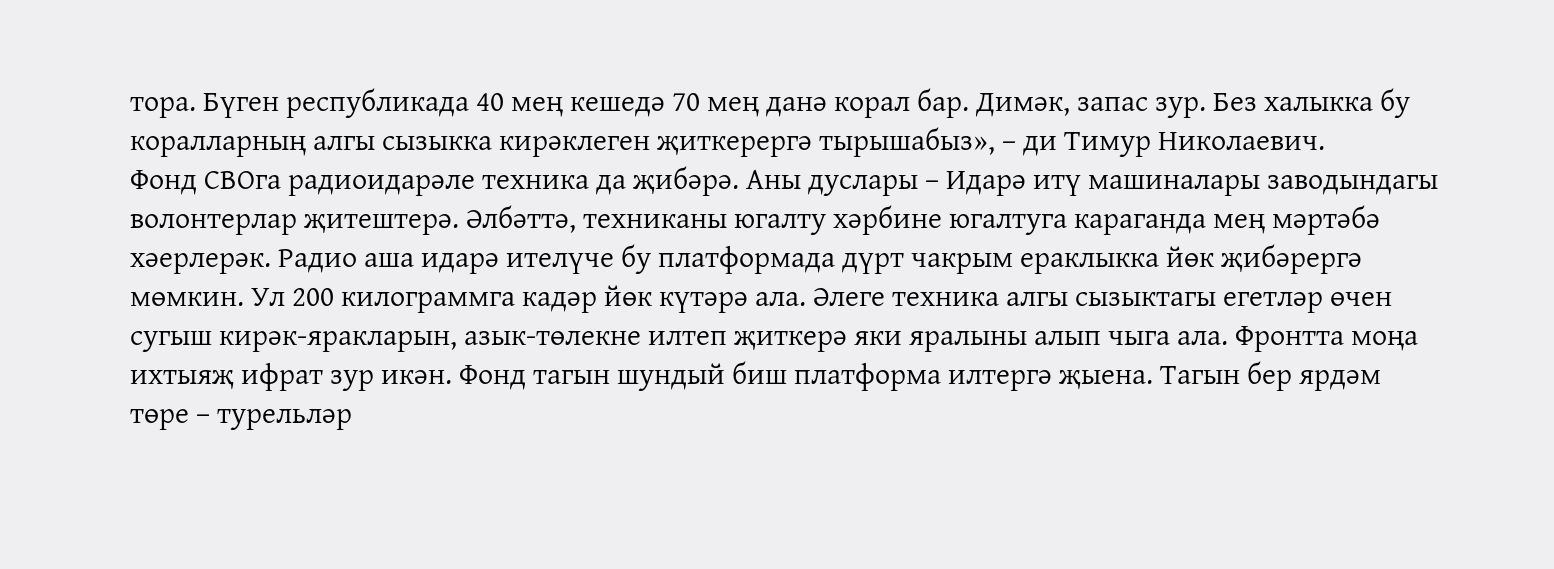тора. Бүген республикада 40 мең кешедә 70 мең данә корал бар. Димәк, запас зур. Без халыкка бу коралларның алгы сызыкка кирәклеген җиткерергә тырышабыз», – ди Тимур Николаевич.
Фонд СВОга радиоидарәле техника да җибәрә. Аны дуслары – Идарә итү машиналары заводындагы волонтерлар җитештерә. Әлбәттә, техниканы югалту хәрбине югалтуга караганда мең мәртәбә хәерлерәк. Радио аша идарә ителүче бу платформада дүрт чакрым ераклыкка йөк җибәрергә мөмкин. Ул 200 килограммга кадәр йөк күтәрә ала. Әлеге техника алгы сызыктагы егетләр өчен сугыш кирәк-яракларын, азык-төлекне илтеп җиткерә яки яралыны алып чыга ала. Фронтта моңа ихтыяҗ ифрат зур икән. Фонд тагын шундый биш платформа илтергә җыена. Тагын бер ярдәм төре – турельләр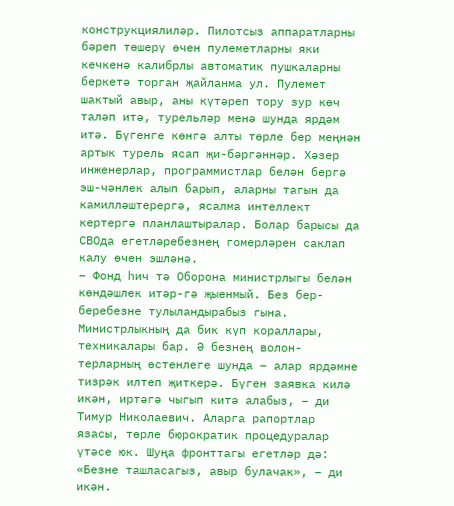конструкциялиләр. Пилотсыз аппаратларны бәреп төшерү өчен пулеметларны яки кечкенә калибрлы автоматик пушкаларны беркетә торган җайланма ул. Пулемет шактый авыр, аны күтәреп тору зур көч таләп итә, турельләр менә шунда ярдәм итә. Бүгенге көнгә алты төрле бер меңнән артык турель ясап җи-бәргәннәр. Хәзер инженерлар, программистлар белән бергә эш-чәнлек алып барып, аларны тагын да камилләштерергә, ясалма интеллект кертергә планлаштыралар. Болар барысы да СВОда егетләребезнең гомерләрен саклап калу өчен эшләнә.
– Фонд һич тә Оборона министрлыгы белән көндәшлек итәр-гә җыенмый. Без бер-беребезне тулыландырабыз гына. Министрлыкның да бик күп кораллары, техникалары бар. Ә безнең волон-терларның өстенлеге шунда – алар ярдәмне тизрәк илтеп җиткерә. Бүген заявка килә икән, иртәгә чыгып китә алабыз, – ди Тимур Николаевич. Аларга рапортлар язасы, төрле бюрократик процедуралар үтәсе юк. Шуңа фронттагы егетләр дә: «Безне ташласагыз, авыр булачак», – ди икән.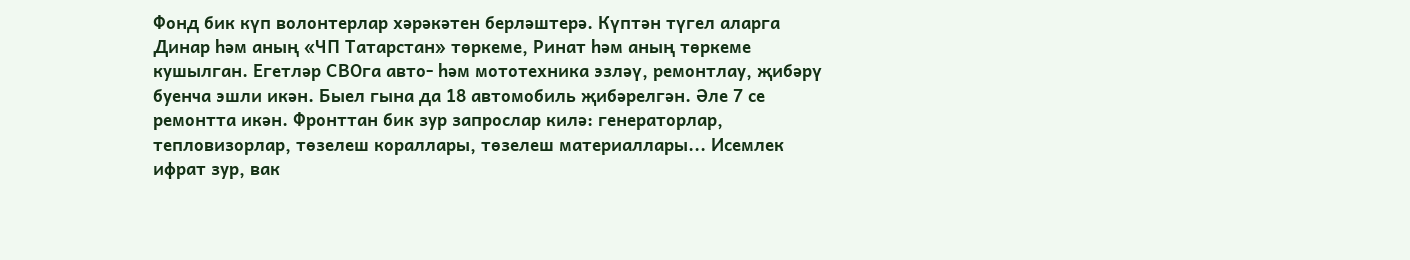Фонд бик күп волонтерлар хәрәкәтен берләштерә. Күптән түгел аларга Динар һәм аның «ЧП Татарстан» төркеме, Ринат һәм аның төркеме кушылган. Егетләр СВОга авто- һәм мототехника эзләү, ремонтлау, җибәрү буенча эшли икән. Быел гына да 18 автомобиль җибәрелгән. Әле 7 се ремонтта икән. Фронттан бик зур запрослар килә: генераторлар, тепловизорлар, төзелеш кораллары, төзелеш материаллары... Исемлек ифрат зур, вак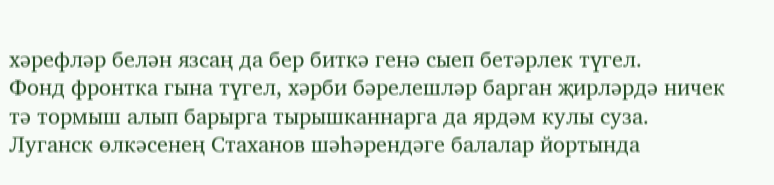хәрефләр белән язсаң да бер биткә генә сыеп бетәрлек түгел.
Фонд фронтка гына түгел, хәрби бәрелешләр барган җирләрдә ничек тә тормыш алып барырга тырышканнарга да ярдәм кулы суза. Луганск өлкәсенең Стаханов шәһәрендәге балалар йортында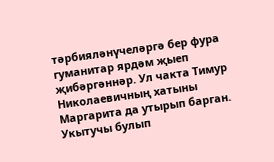тәрбияләнүчеләргә бер фура гуманитар ярдәм җыеп җибәргәннәр. Ул чакта Тимур Николаевичның хатыны Маргарита да утырып барган. Укытучы булып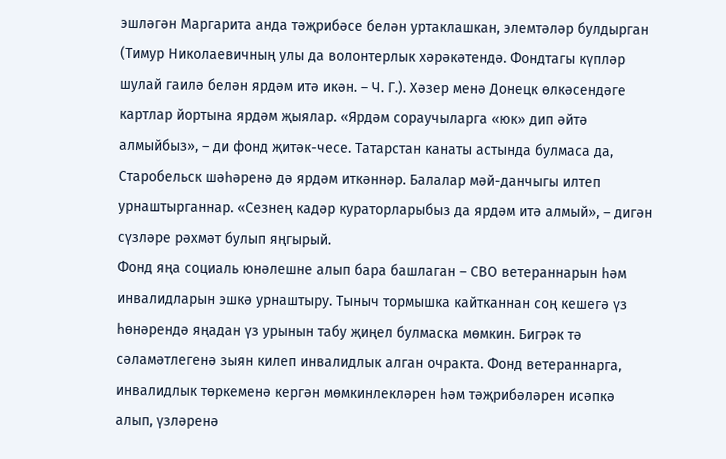эшләгән Маргарита анда тәҗрибәсе белән уртаклашкан, элемтәләр булдырган (Тимур Николаевичның улы да волонтерлык хәрәкәтендә. Фондтагы күпләр шулай гаилә белән ярдәм итә икән. – Ч. Г.). Хәзер менә Донецк өлкәсендәге картлар йортына ярдәм җыялар. «Ярдәм сораучыларга «юк» дип әйтә алмыйбыз», – ди фонд җитәк-чесе. Татарстан канаты астында булмаса да, Старобельск шәһәренә дә ярдәм иткәннәр. Балалар мәй-данчыгы илтеп урнаштырганнар. «Сезнең кадәр кураторларыбыз да ярдәм итә алмый», – дигән сүзләре рәхмәт булып яңгырый.
Фонд яңа социаль юнәлешне алып бара башлаган – СВО ветераннарын һәм инвалидларын эшкә урнаштыру. Тыныч тормышка кайтканнан соң кешегә үз һөнәрендә яңадан үз урынын табу җиңел булмаска мөмкин. Бигрәк тә сәламәтлегенә зыян килеп инвалидлык алган очракта. Фонд ветераннарга, инвалидлык төркеменә кергән мөмкинлекләрен һәм тәҗрибәләрен исәпкә алып, үзләренә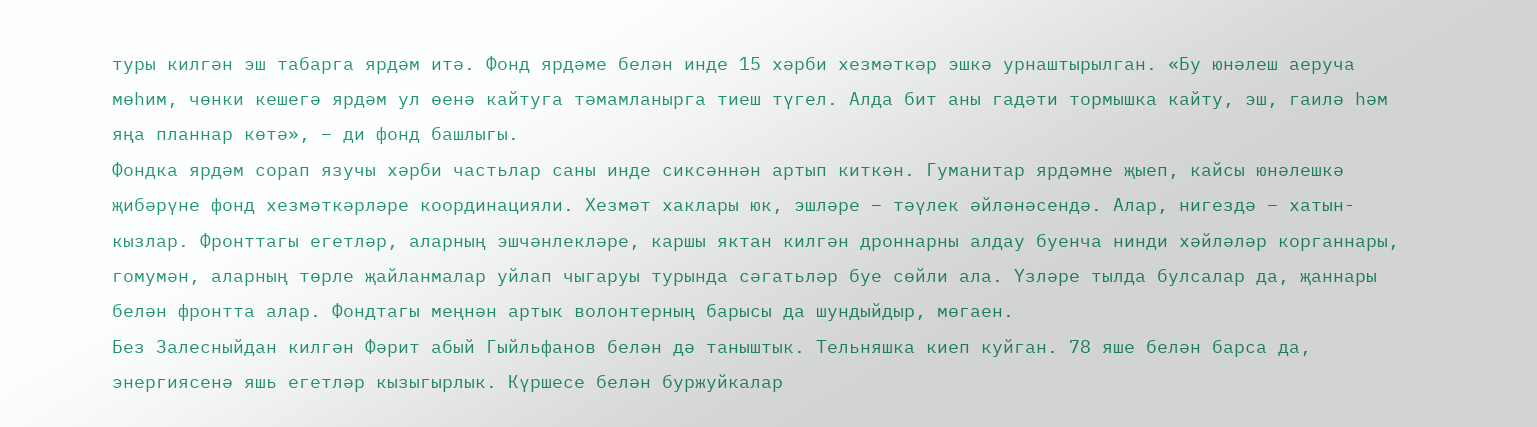туры килгән эш табарга ярдәм итә. Фонд ярдәме белән инде 15 хәрби хезмәткәр эшкә урнаштырылган. «Бу юнәлеш аеруча мөһим, чөнки кешегә ярдәм ул өенә кайтуга тәмамланырга тиеш түгел. Алда бит аны гадәти тормышка кайту, эш, гаилә һәм яңа планнар көтә», – ди фонд башлыгы.
Фондка ярдәм сорап язучы хәрби частьлар саны инде сиксәннән артып киткән. Гуманитар ярдәмне җыеп, кайсы юнәлешкә җибәрүне фонд хезмәткәрләре координацияли. Хезмәт хаклары юк, эшләре – тәүлек әйләнәсендә. Алар, нигездә – хатын-кызлар. Фронттагы егетләр, аларның эшчәнлекләре, каршы яктан килгән дроннарны алдау буенча нинди хәйләләр корганнары, гомумән, аларның төрле җайланмалар уйлап чыгаруы турында сәгатьләр буе сөйли ала. Үзләре тылда булсалар да, җаннары белән фронтта алар. Фондтагы меңнән артык волонтерның барысы да шундыйдыр, мөгаен.
Без Залесныйдан килгән Фәрит абый Гыйльфанов белән дә таныштык. Тельняшка киеп куйган. 78 яше белән барса да, энергиясенә яшь егетләр кызыгырлык. Күршесе белән буржуйкалар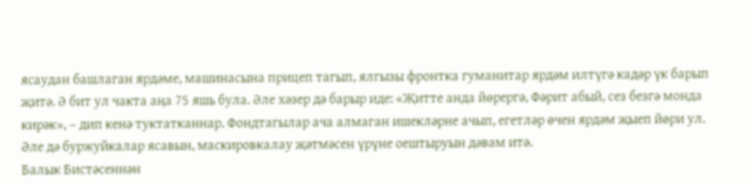ясаудан башлаган ярдәме, машинасына прицеп тагып, ялгызы фронтка гуманитар ярдәм илтүгә кадәр үк барып җитә. Ә бит ул чакта аңа 75 яшь була. Әле хәзер дә барыр иде: «Җитте анда йөрергә, Фәрит абый, сез безгә монда кирәк», – дип кенә туктатканнар. Фондтагылар ача алмаган ишекләрне ачып, егетләр өчен ярдәм җыеп йөри ул. Әле дә буржуйкалар ясавын, маскировкалау җәтмәсен үрүне оештыруын дәвам итә.
Балык Бистәсеннән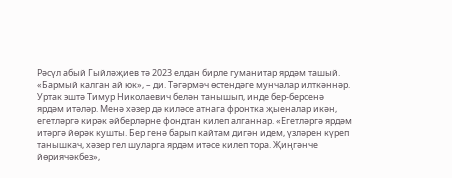Рәсүл абый Гыйләҗиев тә 2023 елдан бирле гуманитар ярдәм ташый. «Бармый калган ай юк», – ди. Тәгәрмәч өстендәге мунчалар илткәннәр. Уртак эштә Тимур Николаевич белән танышып, инде бер-берсенә ярдәм итәләр. Менә хәзер дә киләсе атнага фронтка җыеналар икән, егетләргә кирәк әйберләрне фондтан килеп алганнар. «Егетләргә ярдәм итәргә йөрәк кушты. Бер генә барып кайтам дигән идем, үзләрен күреп танышкач, хәзер гел шуларга ярдәм итәсе килеп тора. Җиңгәнче йөриячәкбез»,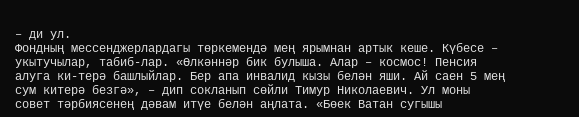– ди ул.
Фондның мессенджерлардагы төркемендә мең ярымнан артык кеше. Күбесе – укытучылар, табиб-лар. «Өлкәннәр бик булыша. Алар – космос! Пенсия алуга ки-терә башлыйлар. Бер апа инвалид кызы белән яши. Ай саен 5 мең сум китерә безгә», – дип сокланып сөйли Тимур Николаевич. Ул моны совет тәрбиясенең дәвам итүе белән аңлата. «Бөек Ватан сугышы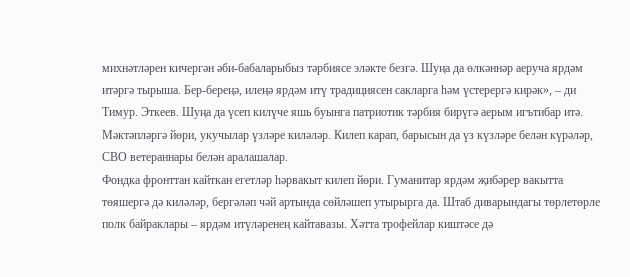михнәтләрен кичергән әби-бабаларыбыз тәрбиясе эләкте безгә. Шуңа да өлкәннәр аеруча ярдәм итәргә тырыша. Бер-береңә, илеңә ярдәм итү традициясен сакларга һәм үстерергә кирәк», – ди Тимур. Эткеев. Шуңа да үсеп килүче яшь буынга патриотик тәрбия бирүгә аерым игътибар итә. Мәктәпләргә йөри, укучылар үзләре киләләр. Килеп карап, барысын да үз күзләре белән күрәләр, СВО ветераннары белән аралашалар.
Фондка фронттан кайткан егетләр һәрвакыт килеп йөри. Гуманитар ярдәм җибәрер вакытта төяшергә дә киләләр, бергәләп чәй артында сөйләшеп утырырга да. Штаб диварындагы төрлетөрле полк байраклары – ярдәм итүләренең кайтавазы. Хәтта трофейлар киштәсе дә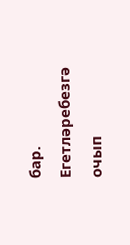бар. Егетләребезгә очып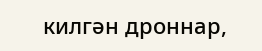килгән дроннар,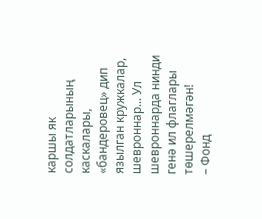каршы як солдатларының каскалары, «бандеровец» дип язылган кружкалар, шевроннар... Ул шевроннарда нинди генә ил флаглары төшерелмәгән!
– Фонд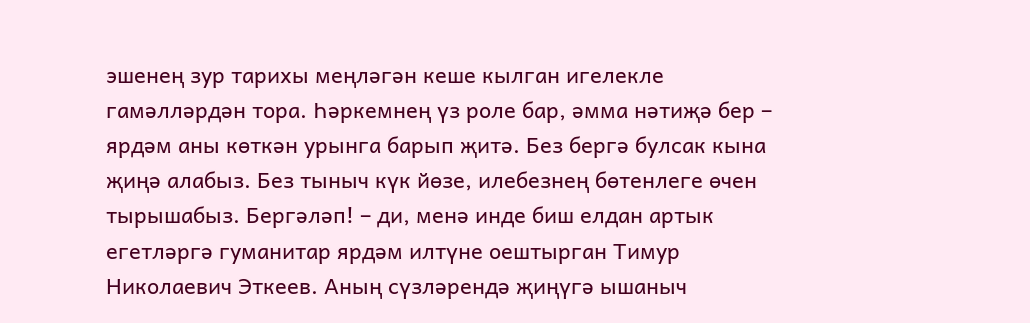эшенең зур тарихы меңләгән кеше кылган игелекле гамәлләрдән тора. Һәркемнең үз роле бар, әмма нәтиҗә бер – ярдәм аны көткән урынга барып җитә. Без бергә булсак кына җиңә алабыз. Без тыныч күк йөзе, илебезнең бөтенлеге өчен тырышабыз. Бергәләп! – ди, менә инде биш елдан артык егетләргә гуманитар ярдәм илтүне оештырган Тимур Николаевич Эткеев. Аның сүзләрендә җиңүгә ышаныч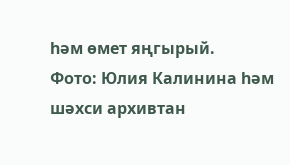һәм өмет яңгырый.
Фото: Юлия Калинина һәм шәхси архивтан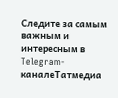Следите за самым важным и интересным в Telegram-каналеТатмедиа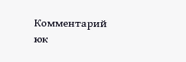Комментарий юк